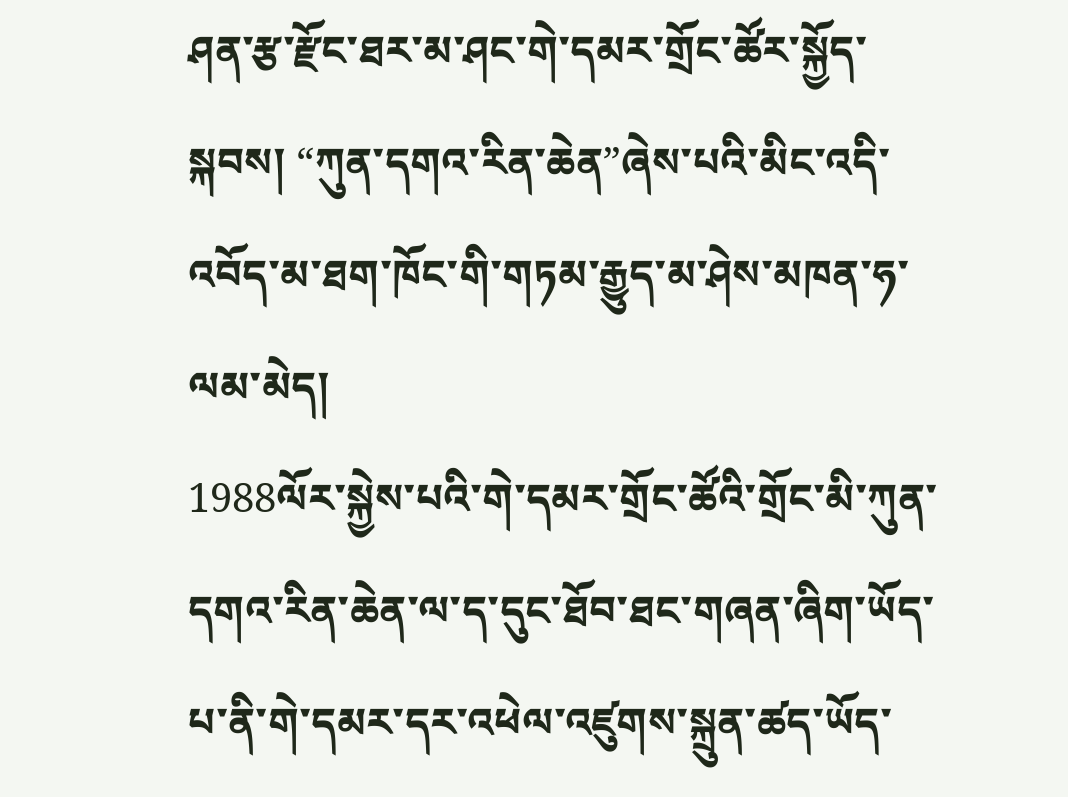ཤན་རྩ་རྫོང་ཐར་མ་ཤང་གེ་དམར་གྲོང་ཚོར་སྐྱོད་སྐབས། “ཀུན་དགའ་རིན་ཆེན”ཞེས་པའི་མིང་འདི་འབོད་མ་ཐག་ཁོང་གི་གཏམ་རྒྱུད་མ་ཤེས་མཁན་ཧ་ལམ་མེད།
1988ལོར་སྐྱེས་པའི་གེ་དམར་གྲོང་ཚོའི་གྲོང་མི་ཀུན་དགའ་རིན་ཆེན་ལ་ད་དུང་ཐོབ་ཐང་གཞན་ཞིག་ཡོད་པ་ནི་གེ་དམར་དར་འཕེལ་འཛུགས་སྐྲུན་ཚད་ཡོད་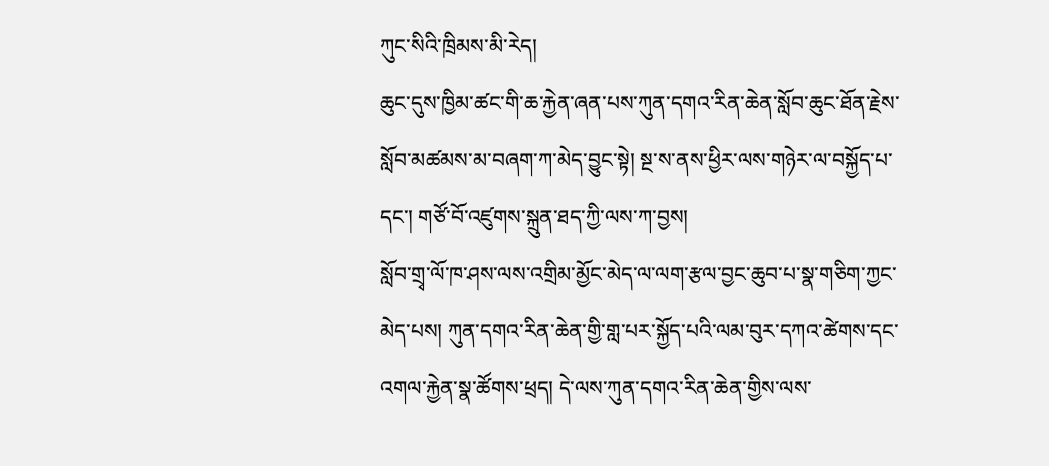ཀུང་སིའི་ཁྲིམས་མི་རེད།
ཆུང་དུས་ཁྱིམ་ཚང་གི་ཆ་རྐྱེན་ཞན་པས་ཀུན་དགའ་རིན་ཆེན་སློབ་ཆུང་ཐོན་རྗེས་སློབ་མཚམས་མ་བཞག་ཀ་མེད་བྱུང་སྟེ། སྔ་ས་ནས་ཕྱིར་ལས་གཉེར་ལ་བསྐྱོད་པ་དང་། གཙོ་བོ་འཛུགས་སྐྲུན་ཐད་ཀྱི་ལས་ཀ་བྱས།
སློབ་གྲྭ་ལོ་ཁ་ཤས་ལས་འགྲིམ་མྱོང་མེད་ལ་ལག་རྩལ་བྱང་ཆུབ་པ་སྣ་གཅིག་ཀྱང་མེད་པས། ཀུན་དགའ་རིན་ཆེན་གྱི་གླ་པར་སྐྱོད་པའི་ལམ་བུར་དཀའ་ཚེགས་དང་འགལ་རྐྱེན་སྣ་ཚོགས་ཕྲད། དེ་ལས་ཀུན་དགའ་རིན་ཆེན་གྱིས་ལས་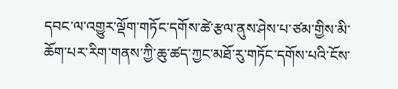དབང་ལ་འགྱུར་ལྡོག་གཏོང་དགོས་ཚེ་རྩལ་ནུས་ཤེས་པ་ཙམ་གྱིས་མི་ཆོག་པར་རིག་གནས་ཀྱི་ཆུ་ཚད་ཀྱང་མཐོ་རུ་གཏོང་དགོས་པའི་ངོས་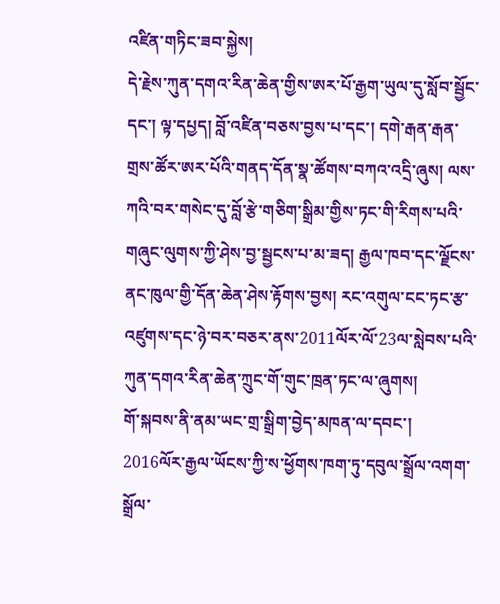འཛིན་གཏིང་ཟབ་སྐྱེས།
དེ་རྗེས་ཀུན་དགའ་རིན་ཆེན་གྱིས་ཨར་པོ་རྒྱག་ཡུལ་དུ་སློབ་སྦྱོང་དང་། ལྟ་དཔྱད། བློ་འཛིན་བཅས་བྱས་པ་དང་། དགེ་རྒན་རྒན་གྲས་ཚོར་ཨར་པོའི་གནད་དོན་སྣ་ཚོགས་བཀའ་འདྲི་ཞུས། ལས་ཀའི་བར་གསེང་དུ་བློ་རྩེ་གཅིག་སྒྲིམ་གྱིས་ཏང་གི་རིགས་པའི་གཞུང་ལུགས་ཀྱི་ཤེས་བྱ་སྦྱངས་པ་མ་ཟད། རྒྱལ་ཁབ་དང་ལྗོངས་ནང་ཁུལ་གྱི་དོན་ཆེན་ཤེས་རྟོགས་བྱས། རང་འགུལ་ངང་ཏང་རྩ་འཛུགས་དང་ཉེ་བར་བཅར་ནས་2011ལོར་ལོ་23ལ་སླེབས་པའི་ཀུན་དགའ་རིན་ཆེན་ཀྲུང་གོ་གུང་ཁྲན་ཏང་ལ་ཞུགས།
གོ་སྐབས་ནི་ནམ་ཡང་གྲ་སྒྲིག་བྱེད་མཁན་ལ་དབང་། 2016ལོར་རྒྱལ་ཡོངས་ཀྱི་ས་ཕྱོགས་ཁག་ཏུ་དབུལ་སྒྲོལ་འགག་སྒྲོལ་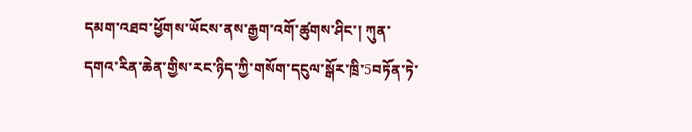དམག་འཐབ་ཕྱོགས་ཡོངས་ནས་རྒྱག་འགོ་ཚུགས་ཤིང་། ཀུན་དགའ་རིན་ཆེན་གྱིས་རང་ཉིད་ཀྱི་གསོག་དངུལ་སྒོར་ཁྲི་5བཏོན་ཏེ་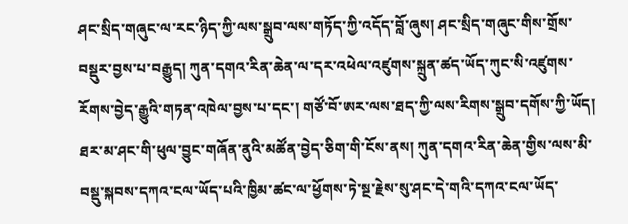ཤང་སྲིད་གཞུང་ལ་རང་ཉིད་ཀྱི་ལས་སྒྲུབ་ལས་གཏོད་ཀྱི་འདོད་བློ་ཞུས། ཤང་སྲིད་གཞུང་གིས་གྲོས་བསྡུར་བྱས་པ་བརྒྱུད། ཀུན་དགའ་རིན་ཆེན་ལ་དར་འཕེལ་འཛུགས་སྐྲུན་ཚད་ཡོད་ཀུང་སི་འཛུགས་རོགས་བྱེད་རྒྱུའི་གཏན་འཁེལ་བྱས་པ་དང་། གཙོ་བོ་ཨར་ལས་ཐད་ཀྱི་ལས་རིགས་སྒྲུབ་དགོས་ཀྱི་ཡོད།
ཐར་མ་ཤང་གི་ཕུལ་བྱུང་གཞོན་ནུའི་མཚོན་བྱེད་ཅིག་གི་ངོས་ནས། ཀུན་དགའ་རིན་ཆེན་གྱིས་ལས་མི་བསྡུ་སྐབས་དཀའ་ངལ་ཡོད་པའི་ཁྱིམ་ཚང་ལ་ཕྱོགས་ཏེ་སྔ་རྗེས་སུ་ཤང་དེ་གའི་དཀའ་ངལ་ཡོད་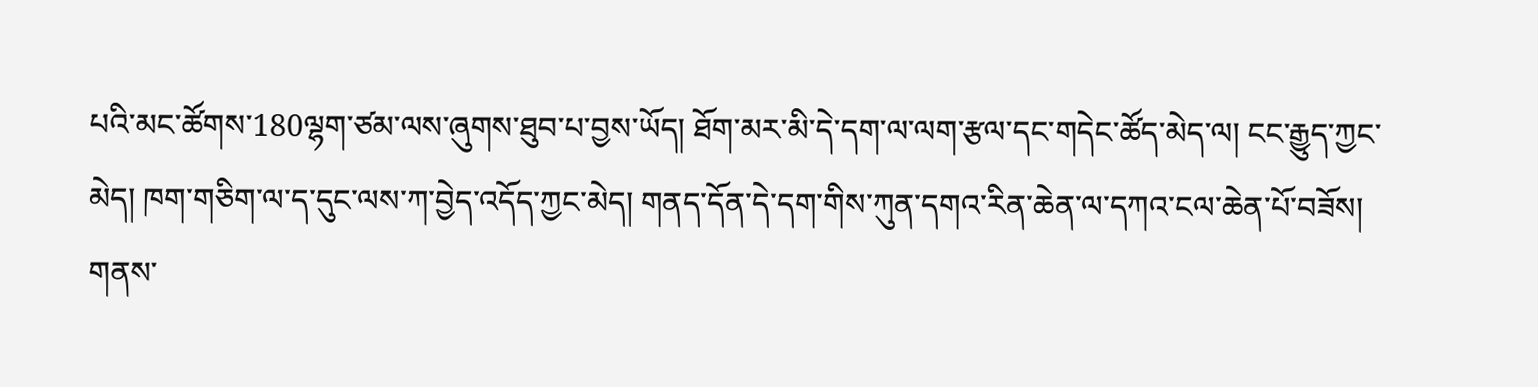པའི་མང་ཚོགས་180ལྷག་ཙམ་ལས་ཞུགས་ཐུབ་པ་བྱས་ཡོད། ཐོག་མར་མི་དེ་དག་ལ་ལག་རྩལ་དང་གདེང་ཚོད་མེད་ལ། ངང་རྒྱུད་ཀྱང་མེད། ཁག་གཅིག་ལ་ད་དུང་ལས་ཀ་བྱེད་འདོད་ཀྱང་མེད། གནད་དོན་དེ་དག་གིས་ཀུན་དགའ་རིན་ཆེན་ལ་དཀའ་ངལ་ཆེན་པོ་བཟོས།
གནས་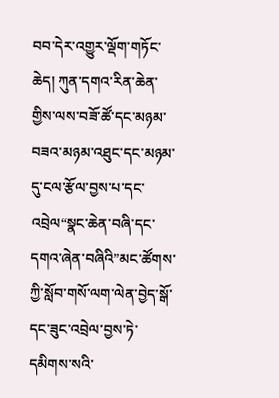བབ་དེར་འགྱུར་ལྡོག་གཏོང་ཆེད། ཀུན་དགའ་རིན་ཆེན་གྱིས་ལས་བཟོ་ཚོ་དང་མཉམ་བཟའ་མཉམ་འཐུང་དང་མཉམ་དུ་ངལ་རྩོལ་བྱས་པ་དང་འབྲེལ“སྣང་ཆེན་བཞི་དང་དགའ་ཞེན་བཞིའི”མང་ཚོགས་ཀྱི་སློབ་གསོ་ལག་ལེན་བྱེད་སྒོ་དང་ཟུང་འབྲེལ་བྱས་ཏེ་དམིགས་སའི་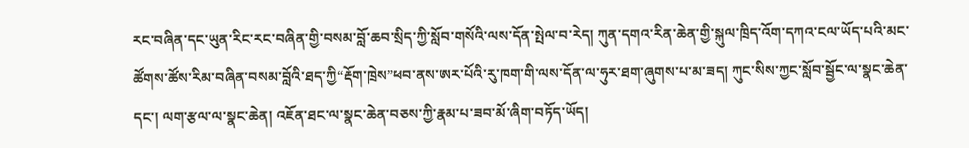རང་བཞིན་དང་ཡུན་རིང་རང་བཞིན་གྱི་བསམ་བློ་ཆབ་སྲིད་ཀྱི་སློབ་གསོའི་ལས་དོན་སྤེལ་བ་རེད། ཀུན་དགའ་རིན་ཆེན་གྱི་སྐུལ་ཁྲིད་འོག་དཀའ་ངལ་ཡོད་པའི་མང་ཚོགས་ཚོས་རིམ་བཞིན་བསམ་བློའི་ཐད་ཀྱི“རྡོག་ཁྲེས”ཕབ་ནས་ཨར་པོའི་རུ་ཁག་གི་ལས་དོན་ལ་ཧུར་ཐག་ཞུགས་པ་མ་ཟད། ཀུང་སིས་ཀྱང་སློབ་སྦྱོང་ལ་སྣང་ཆེན་དང་། ལག་རྩལ་ལ་སྣང་ཆེན། འཇོན་ཐང་ལ་སྣང་ཆེན་བཅས་ཀྱི་རྣམ་པ་ཟབ་མོ་ཞིག་བཏོད་ཡོད།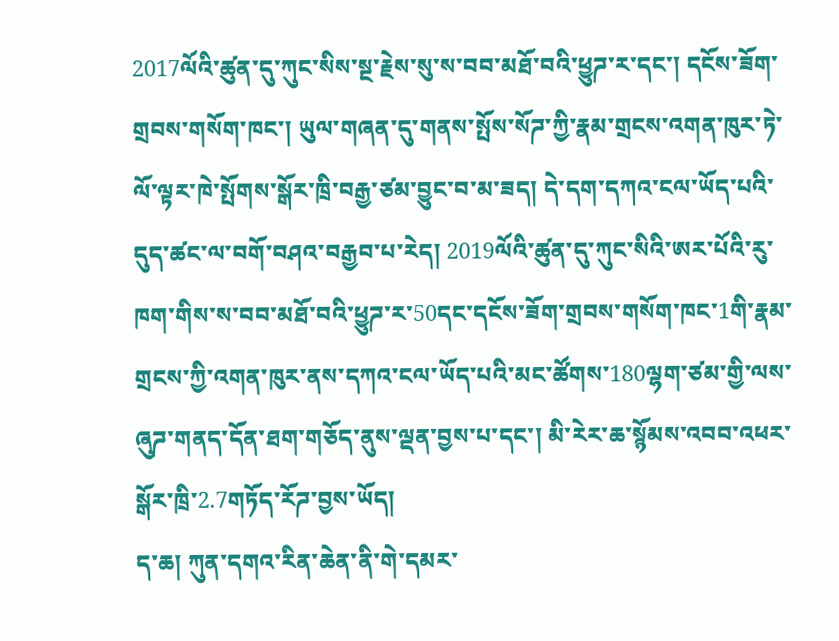2017ལོའི་ཚུན་དུ་ཀུང་སིས་སྔ་རྗེས་སུ་ས་བབ་མཐོ་བའི་ཕྱུཌ་ར་དང་། དངོས་ཟོག་གྲབས་གསོག་ཁང་། ཡུལ་གཞན་དུ་གནས་སྤོས་སོཌ་ཀྱི་རྣམ་གྲངས་འགན་ཁུར་ཏེ་ལོ་ལྟར་ཁེ་སྤོགས་སྒོར་ཁྲི་བརྒྱ་ཙམ་བྱུང་བ་མ་ཟད། དེ་དག་དཀའ་ངལ་ཡོད་པའི་དུད་ཚང་ལ་བགོ་བཤའ་བརྒྱབ་པ་རེད། 2019ལོའི་ཚུན་དུ་ཀུང་སིའི་ཨར་པོའི་རུ་ཁག་གིས་ས་བབ་མཐོ་བའི་ཕྱུཌ་ར་50དང་དངོས་ཟོག་གྲབས་གསོག་ཁང་1གི་རྣམ་གྲངས་ཀྱི་འགན་ཁུར་ནས་དཀའ་ངལ་ཡོད་པའི་མང་ཚོགས་180ལྷག་ཙམ་གྱི་ལས་ཞུཌ་གནད་དོན་ཐག་གཅོད་ནུས་ལྡན་བྱས་པ་དང་། མི་རེར་ཆ་སྙོམས་འབབ་འཕར་སྒོར་ཁྲི་2.7གཏོད་རོཌ་བྱས་ཡོད།
ད་ཆ། ཀུན་དགའ་རིན་ཆེན་ནི་གེ་དམར་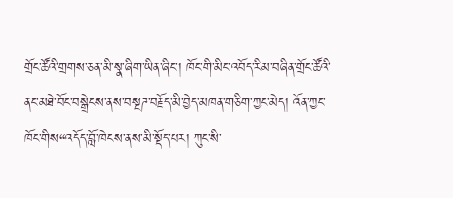གྲོང་ཚོའི་གྲགས་ཅན་མི་སྣ་ཞིག་ཡིན་ཞིང་། ཁོང་གི་མིང་འབོད་རིམ་བཞིན་གྲོང་ཚོའི་ནང་མཐེ་བོང་བསྒྲེངས་ནས་བསྔཌ་བརྗོད་མི་བྱེད་མཁན་གཅིག་ཀྱང་མེད། འོན་ཀྱང་ཁོང་གིས“འདོད་བློ་ཁེངས་ནས་མི་སྡོད་པར། ཀུང་སི་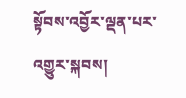སྟོབས་འབྱོར་ལྡན་པར་འགྱུར་སྐབས།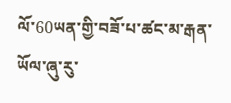ལོ་60ཡན་གྱི་བཟོ་པ་ཚང་མ་རྒན་ཡོལ་ཞུ་རུ་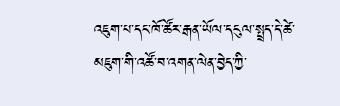འཇུག་པ་དང་ཁོ་ཚོར་རྒན་ཡོལ་དངུལ་སྤྲད་དེ་ཚེ་མཇུག་གི་འཚོ་བ་འགན་ལེན་བྱེད་ཀྱི་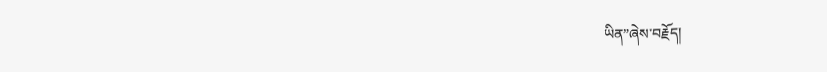ཡིན”ཞེས་བརྗོད།